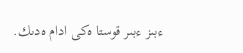ءبىز ءبىر قوستا ەكى ادام ەدىك.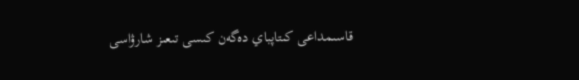قاسىمداعى كىتاپباي دەگەن كىسى تىعىز شارۋاسى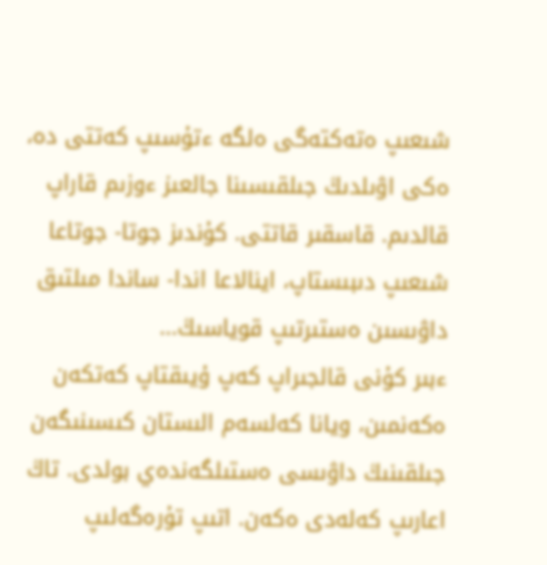شىعىپ ەتەكتەگى ەلگە ءتۇسىپ كەتتى دە، ەكى اۋىلدىڭ جىلقىسىنا جالعىز ءوزىم قاراپ قالدىم. قاسقىر قاتتى. كۇندىز جوتا- جوتاعا شىعىپ دىبىستاپ، اينالاعا اندا- ساندا مىلتىق داۋىسىن ەستىرتىپ قوياسىڭ...
ءبىر كۇنى قالجىراپ كەپ ۇيىقتاپ كەتكەن ەكەنمىن، ويانا كەلسەم الىستان كىسىنىگەن جىلقىنىڭ داۋىسى ەستىلگەندەي بولدى. تاڭ اعارىپ كەلەدى ەكەن. اتىپ تۇرەگەلىپ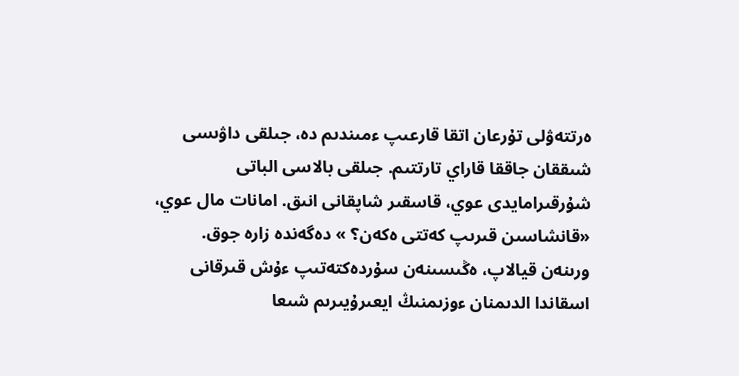ەرتتەۋلى تۇرعان اتقا قارعىپ ءمىندىم دە، جىلقى داۋىسى شىققان جاققا قاراي تارتتىم. جىلقى بالاسى الباتى شۇرقىرامايدى عوي، قاسقىر شاپقانى انىق. امانات مال عوي، «قانشاسىن قىرىپ كەتتى ەكەن؟ » دەگەندە زارە جوق. ورىنەن قيالاپ، ەڭىسىنەن سۇردەكتەتىپ ءۇش قىرقانى اسقاندا الدىمنان ءوزىمنىڭ ايعىرۇيىرىم شىعا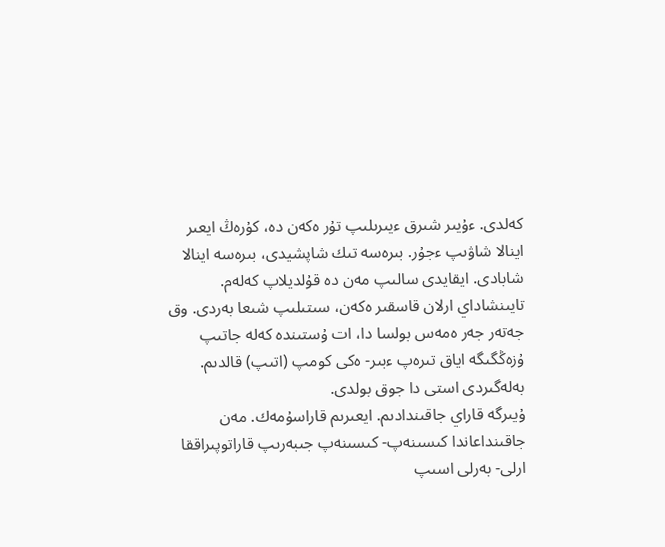كەلدى. ءۇيىر شىرق ءيىرىلىپ تۇر ەكەن دە، كۇرەڭ ايعىر اينالا شاۋىپ ءجۇر. بىرەسە تىك شاپشيدى، بىرەسە اينالا شابادى. ايقايدى سالىپ مەن دە قۇلديلاپ كەلەم. تايىنشاداي ارلان قاسقىر ەكەن، سىتىلىپ شىعا بەردى. وق جەتەر جەر ەمەس بولسا دا، ات ۇستىندە كەلە جاتىپ ۇزەڭگىگە اياق تىرەپ ءبىر- ەكى كومپ (اتىپ) قالدىم. بەلەگىردى استى دا جوق بولدى.
ۇيىرگە قاراي جاقىندادىم. ايعىرىم قاراسۇمەك. مەن جاقىنداعاندا كىسىنەپ- كىسىنەپ جىبەرىپ قاراتوپىراققا ارلى- بەرلى اسىپ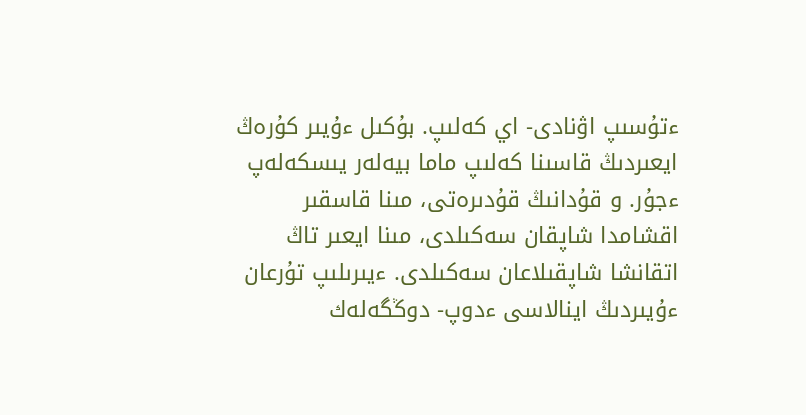ءتۇسىپ اۋنادى- اي كەلىپ. بۇكىل ءۇيىر كۇرەڭ ايعىردىڭ قاسىنا كەلىپ ماما بيەلەر يىسكەلەپ ءجۇر. و قۇدانىڭ قۇدىرەتى، مىنا قاسقىر اقشامدا شاپقان سەكىلدى، مىنا ايعىر تاڭ اتقانشا شاپقىلاعان سەكىلدى. ءيىرىلىپ تۇرعان ءۇيىردىڭ اينالاسى ءدوپ- دوڭگەلەك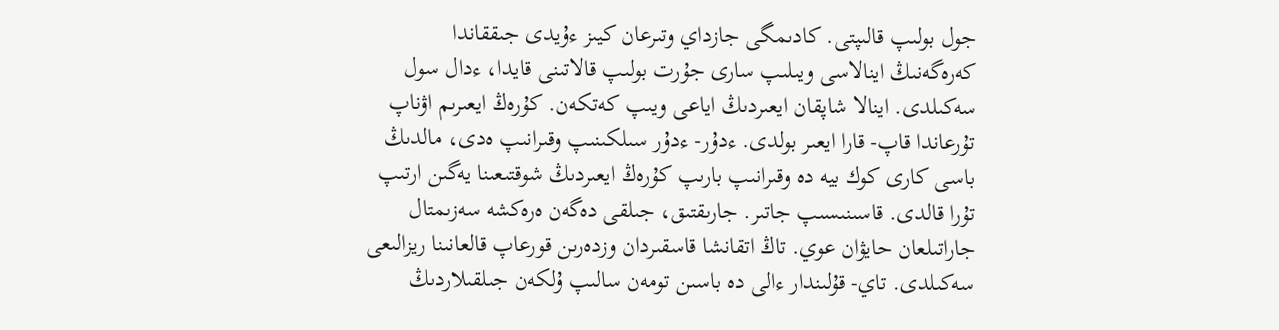جول بولىپ قالىپتى. كادىمگى جازداي وتىرعان كيىز ءۇيدى جىققاندا كەرەگەنىڭ اينالاسى ويىلىپ سارى جۇرت بولىپ قالاتىنى قايدا، ءدال سول سەكىلدى. اينالا شاپقان ايعىردىڭ اياعى ويىپ كەتكەن. كۇرەڭ ايعىرىم اۋناپ تۇرعاندا قاپ- قارا ايعىر بولدى. ءدۇر- ءدۇر سىلكىنىپ وقىرانىپ ەدى، مالدىڭ باسى كارى كوك بيە دە وقىرانىپ بارىپ كۇرەڭ ايعىردىڭ شوقتىعىنا يەگىن ارتىپ تۇرا قالدى. قاسىنىسىپ جاتىر. جارىقتىق، جىلقى دەگەن ەرەكشە سەزىمتال جاراتىلعان حايۋان عوي. تاڭ اتقانشا قاسقىردان وزدەرىن قورعاپ قالعانىنا ريزالىعى سەكىلدى. تاي- قۇلىندار ءالى دە باسىن تومەن سالىپ ۇلكەن جىلقىلاردىڭ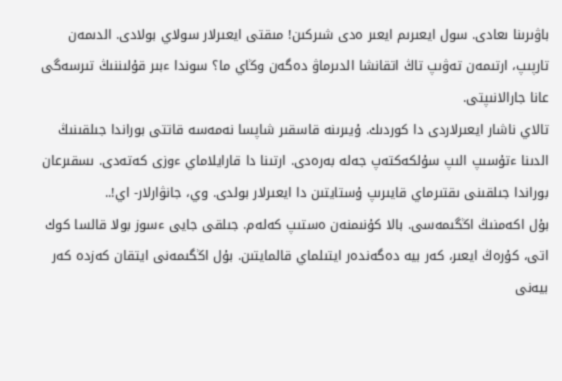باۋىرىنا ىعادى. سول ايعىرىم ايعىر ەدى شىركىن! مىقتى ايعىرلار سولاي بولادى. الدىمەن تارپىپ، ارتىمەن تەۋىپ تاڭ اتقانشا الدىرماۋ دەگەن وڭاي ما؟ سوندا ءبىر قۇلىننىڭ تىرسەگى عانا جارالانىپتى.
تالاي ناشار ايعىرلاردى دا كوردىك. ۇيىرىنە قاسقىر شاپسا نەمەسە قاتتى بوراندا جىلقىنىڭ الدىنا ءتۇسىپ الىپ سۇلكەكتەپ جەلە بەرەدى. ارتىنا دا قارايلاماي ءوزى كەتەدى. ىسقىرعان بوراندا جىلقىنى ىقتىرماي قايىرىپ ۇستايتىن دا ايعىرلار بولدى. وي، جانۋارلار- اي!..
بۇل اكەمنىڭ اڭگىمەسى. بالا كۇنىمنەن ەستىپ كەلەم. جىلقى جايى ءسوز بولا قالسا كوك اتى، كۇرەڭ ايعىر، كەر بيە دەگەندەر ايتىلماي قالمايتىن. بۇل اڭگىمەنى ايتقان كەزدە كەر بيەنى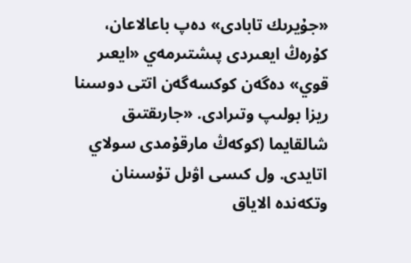«جۇيرىك تابادى» دەپ باعالاعان، كۇرەڭ ايعىردى پىشتىرمەي «ايعىر قوي» دەگەن كوكسەگەن اتتى دوسىنا ريزا بولىپ وتىرادى. «جارىقتىق شالقايما (كوكەڭ مارقۇمدى سولاي اتايدى. ول كىسى اۋىل تۇسىنان وتكەندە الاياق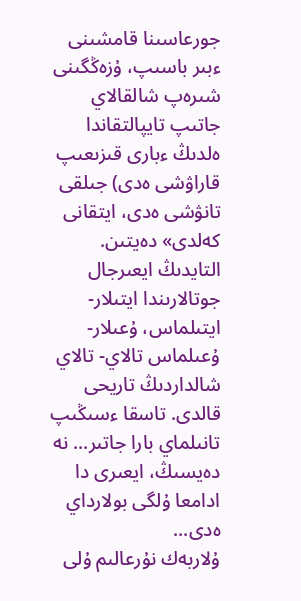جورعاسىنا قامشىنى ءبىر باسىپ، ۇزەڭگىنى شىرەپ شالقالاي جاتىپ تايپالتقاندا ەلدىڭ ءبارى قىزىعىپ قاراۋشى ەدى) جىلقى تانۋشى ەدى، ايتقانى كەلدى» دەيتىن.
التايدىڭ ايعىرجال جوتالارىندا ايتىلار- ايتىلماس، ۇعىلار- ۇعىلماس تالاي- تالاي شالداردىڭ تاريحى قالدى. تاسقا ءسىڭىپ تانىلماي بارا جاتىر... نە دەيسىڭ، ايعىرى دا ادامعا ۇلگى بولارداي ەدى...
ۇلاربەك نۇرعالىم ۇلى